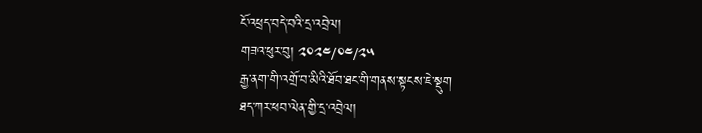ངོ་འཕྲད་བདེ་བའི་དྲ་འབྲེལ།
གཟའ་ཕུར་བུ། ༢༠༢༤/༠༤/༢༥
རྒྱ་ནག་གི་འགྲོ་བ་མིའི་ཐོབ་ཐང་གི་གནས་སྟངས་ཇེ་སྡུག
ཐད་ཀར་ཕབ་ལེན་གྱི་དྲ་འབྲེལ།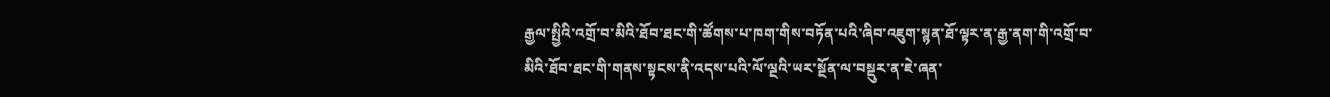རྒྱལ་སྤྱིའི་འགྲོ་བ་མིའི་ཐོབ་ཐང་གི་ཚོགས་པ་ཁག་གིས་བཏོན་པའི་ཞིབ་འཇུག་སྙན་ཐོ་ལྟར་ན་རྒྱ་ནག་གི་འགྲོ་བ་མིའི་ཐོབ་ཐང་གི་གནས་སྟངས་ནི་འདས་པའི་ལོ་ལྔའི་ཡར་སྔོན་ལ་བསྡུར་ན་ཇེ་ཞན་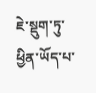ཇེ་སྡུག་ཏུ་ཕྱིན་ཡོད་པ་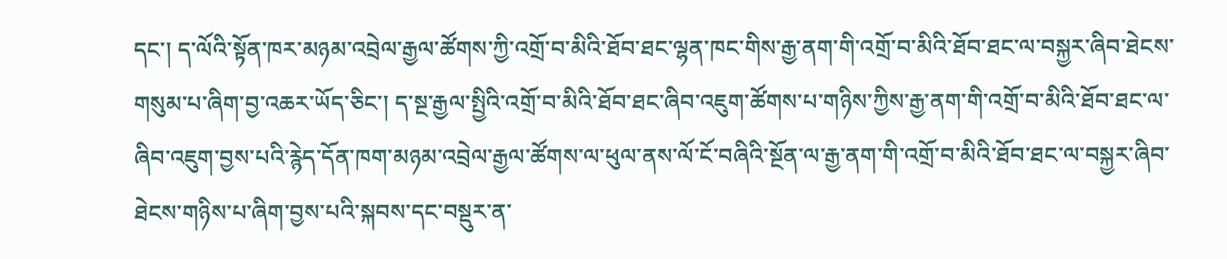དང་། ད་ལོའི་སྟོན་ཁར་མཉམ་འབྲེལ་རྒྱལ་ཚོགས་ཀྱི་འགྲོ་བ་མིའི་ཐོབ་ཐང་ལྷན་ཁང་གིས་རྒྱ་ནག་གི་འགྲོ་བ་མིའི་ཐོབ་ཐང་ལ་བསྐྱར་ཞིབ་ཐེངས་གསུམ་པ་ཞིག་བྱ་འཆར་ཡོད་ཅིང་། ད་སྔ་རྒྱལ་སྤྱིའི་འགྲོ་བ་མིའི་ཐོབ་ཐང་ཞིབ་འཇུག་ཚོགས་པ་གཉིས་ཀྱིས་རྒྱ་ནག་གི་འགྲོ་བ་མིའི་ཐོབ་ཐང་ལ་ཞིབ་འཇུག་བྱས་པའི་རྙེད་དོན་ཁག་མཉམ་འབྲེལ་རྒྱལ་ཚོགས་ལ་ཕུལ་ནས་ལོ་ངོ་བཞིའི་སྔོན་ལ་རྒྱ་ནག་གི་འགྲོ་བ་མིའི་ཐོབ་ཐང་ལ་བསྐྱར་ཞིབ་ཐེངས་གཉིས་པ་ཞིག་བྱས་པའི་སྐབས་དང་བསྡུར་ན་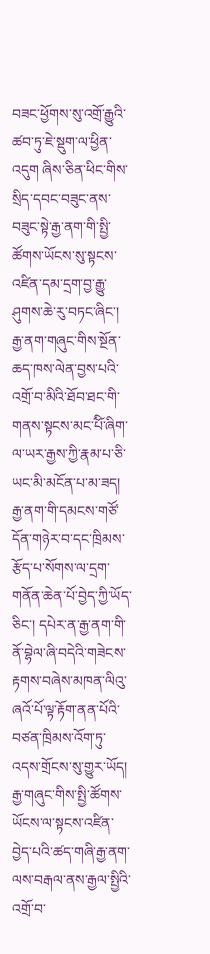བཟང་ཕྱོགས་སུ་འགྲོ་རྒྱུའི་ཚབ་ཏུ་ཇེ་སྡུག་ལ་ཕྱིན་འདུག ཞིས་ཅིན་ཕིང་གིས་སྲིད་དབང་བཟུང་ནས་བཟུང་སྟེ་རྒྱ་ནག་གི་སྤྱི་ཚོགས་ཡོངས་སུ་སྟངས་འཛིན་དམ་དྲག་བྱ་རྒྱུ་ཤུགས་ཆེ་རུ་བཏང་ཞིང་། རྒྱ་ནག་གཞུང་གིས་སྔོན་ཆད་ཁས་ལེན་བྱས་པའི་འགྲོ་བ་མིའི་ཐོབ་ཐང་གི་གནས་སྟངས་མང་པོི་ཞིག་ལ་ཡར་རྒྱས་ཀྱི་རྣམ་པ་ཅི་ཡང་མི་མངོན་པ་མ་ཟད། རྒྱ་ནག་གི་དམངས་གཙོ་དོན་གཉེར་བ་དང་ཁྲིམས་རྩོད་པ་སོགས་ལ་དྲག་གནོན་ཆེན་པོ་བྱེད་ཀྱི་ཡོད་ཅིང་། དཔེར་ན་རྒྱ་ནག་གི་ནོ་བྷེལ་ཞི་བདེའི་གཟེངས་རྟགས་བཞེས་མཁན་ལིའུ་ཞའོ་པོ་ལྟ་རྟོག་ནན་པོའི་བཙན་ཁྲིམས་འོག་ཏུ་འདས་གྲོངས་སུ་གྱུར་ཡོད། རྒྱ་གཞུང་གིས་སྤྱི་ཚོགས་ཡོངས་ལ་སྟངས་འཛིན་བྱེད་པའི་ཚད་གཞི་རྒྱ་ནག་ལས་བརྒལ་ནས་རྒྱལ་སྤྱིའི་འགྲོ་བ་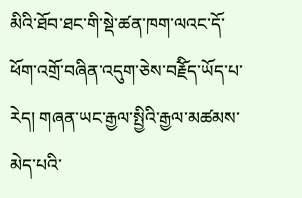མིའི་ཐོབ་ཐང་གི་སྡེ་ཚན་ཁག་ལའང་དོ་ཕོག་འགྲོ་བཞིན་འདུག་ཅེས་བརྗོིད་ཡོད་པ་རེད། གཞན་ཡང་རྒྱལ་སྤྱིའི་རྒྱལ་མཚམས་མེད་པའི་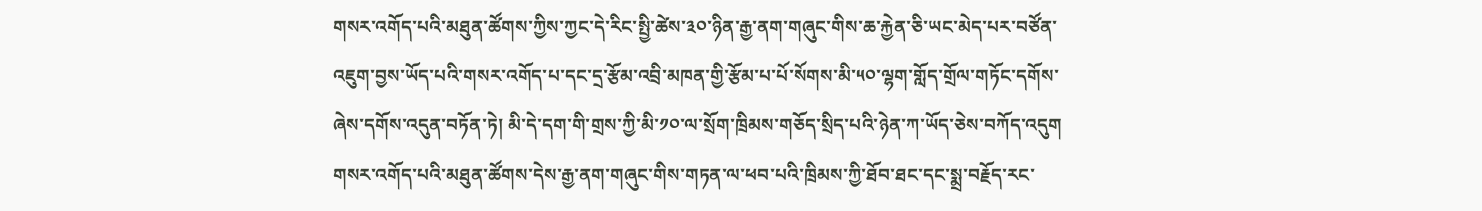གསར་འགོད་པའི་མཐུན་ཚོགས་ཀྱིས་ཀྱང་དེ་རིང་སྤྱི་ཚེས་༣༠་ཉིན་རྒྱ་ནག་གཞུང་གིས་ཆ་རྐྱེན་ཅི་ཡང་མེད་པར་བཙོན་འཇུག་བྱས་ཡོད་པའི་གསར་འགོད་པ་དང་དྲ་རྩོམ་འབྲི་མཁན་གྱི་རྩོམ་པ་པོ་སོགས་མི་༥༠་ལྷག་གློད་གྲོལ་གཏོང་དགོས་ཞེས་དགོས་འདུན་བཏོན་ཏེ། མི་དེ་དག་གི་གྲས་ཀྱི་མི་༡༠་ལ་སྲོག་ཁྲིམས་གཅོད་སྲིད་པའི་ཉེན་ཀ་ཡོད་ཅེས་བཀོད་འདུག གསར་འགོད་པའི་མཐུན་ཚོགས་དེས་རྒྱ་ནག་གཞུང་གིས་གཏན་ལ་ཕབ་པའི་ཁྲིམས་ཀྱི་ཐོབ་ཐང་དང་སྨྲ་བརྗོད་རང་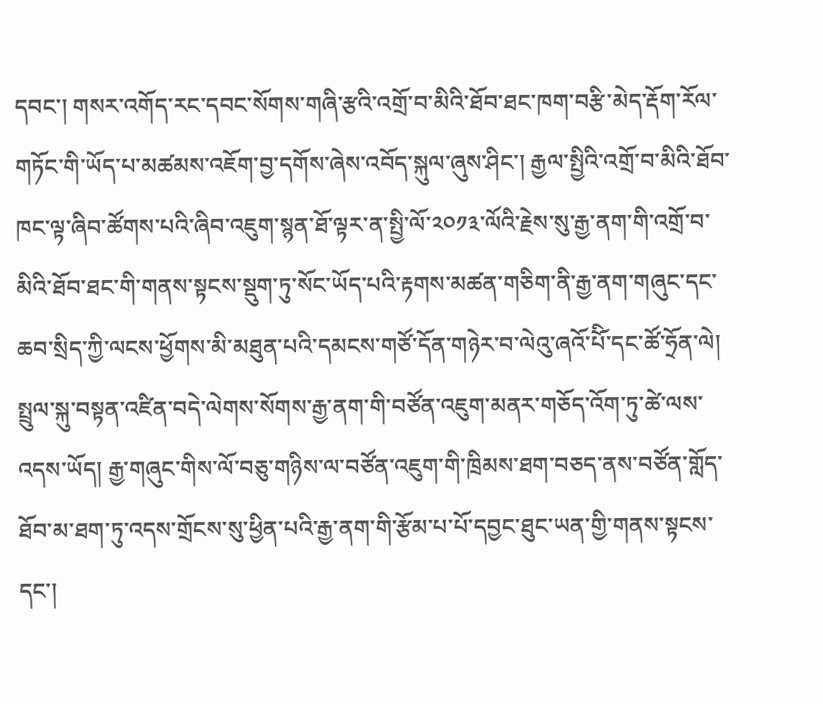དབང་། གསར་འགོད་རང་དབང་སོགས་གཞི་རྩའི་འགྲོ་བ་མིའི་ཐོབ་ཐང་ཁག་བརྩི་མེད་རྡོག་རོལ་གཏོང་གི་ཡོད་པ་མཚམས་འཇོག་བྱ་དགོས་ཞེས་འབོད་སྐུལ་ཞུས་ཤིང་། རྒྱལ་སྤྱིའི་འགྲོ་བ་མིའི་ཐོབ་ཁང་ལྟ་ཞིབ་ཚོགས་པའི་ཞིབ་འཇུག་སྙན་ཐོ་ལྟར་ན་སྤྱི་ལོ་༢༠༡༣་ལོའི་རྗེས་སུ་རྒྱ་ནག་གི་འགྲོ་བ་མིའི་ཐོབ་ཐང་གི་གནས་སྟངས་སྡུག་ཏུ་སོང་ཡོད་པའི་རྟགས་མཚན་གཅིག་ནི་རྒྱ་ནག་གཞུང་དང་ཆབ་སྲིད་ཀྱི་ལངས་ཕྱོགས་མི་མཐུན་པའི་དམངས་གཙོ་དོན་གཉེར་བ་ལེའུ་ཞའོ་པོི་དང་ཚོ་ཧྲོན་ལེ། སྤྲུལ་སྐུ་བསྟན་འཛིན་བདེ་ལེགས་སོགས་རྒྱ་ནག་གི་བཙོན་འཇུག་མནར་གཅོད་འོག་ཏུ་ཚེ་ལས་འདས་ཡོད། རྒྱ་གཞུང་གིས་ལོ་བཅུ་གཉིས་ལ་བཙོན་འཇུག་གི་ཁྲིམས་ཐག་བཅད་ནས་བཙོན་གློད་ཐོབ་མ་ཐག་ཏུ་འདས་གྲོངས་སུ་ཕྱིན་པའི་རྒྱ་ནག་གི་རྩོམ་པ་པོ་དབྱང་ཐུང་ཡན་གྱི་གནས་སྟངས་དང་།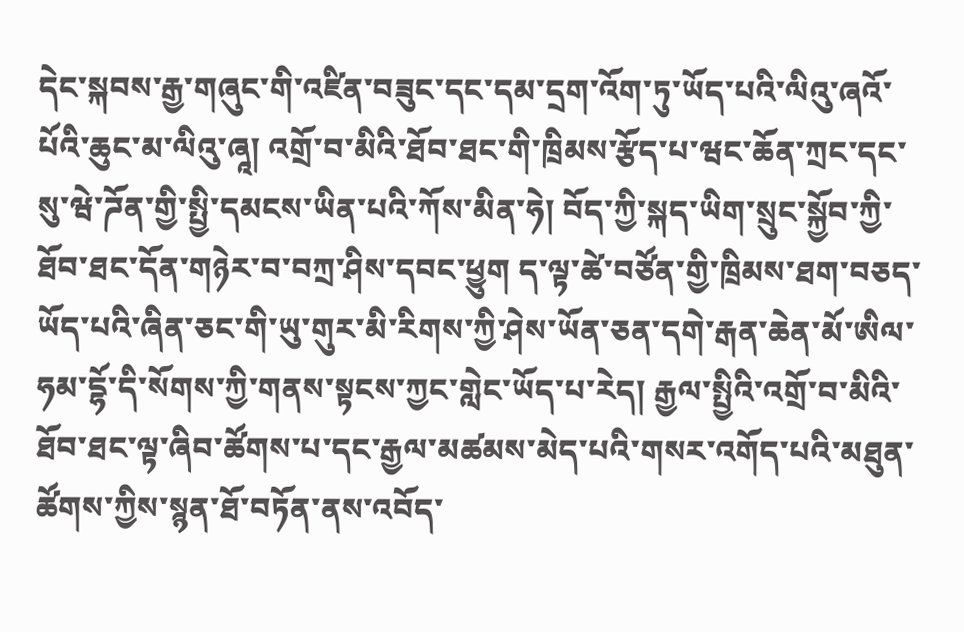དེང་སྐབས་རྒྱ་གཞུང་གི་འཛིན་བཟུང་དང་དམ་དྲག་འོག་ཏུ་ཡོད་པའི་ལིའུ་ཞའོ་པོའི་ཆུང་མ་ལིའུ་ཞཱ། འགྲོ་བ་མིའི་ཐོབ་ཐང་གི་ཁྲིམས་རྩོད་པ་ཝང་ཆོན་ཀྲང་དང་སུ་ཝེ་ཌོན་གྱི་སྤྱི་དམངས་ཡིན་པའི་ཀོས་མིན་ཧེ། བོད་ཀྱི་སྐད་ཡིག་སྲུང་སྐྱོབ་ཀྱི་ཐོབ་ཐང་དོན་གཉེར་བ་བཀྲ་ཤིས་དབང་ཕྱུག ད་ལྟ་ཚེ་བཙོན་གྱི་ཁྲིམས་ཐག་བཅད་ཡོད་པའི་ཞིན་ཅང་གི་ཡུ་གུར་མི་རིགས་ཀྱི་ཤེས་ཡོན་ཅན་དགེ་རྒན་ཆེན་མོ་ཨིལ་ཧམ་དྷོ་དི་སོགས་ཀྱི་གནས་སྟངས་ཀྱང་གླེང་ཡོད་པ་རེད། རྒྱལ་སྤྱིའི་འགྲོ་བ་མིའི་ཐོབ་ཐང་ལྟ་ཞིབ་ཚོགས་པ་དང་རྒྱལ་མཚམས་མེད་པའི་གསར་འགོད་པའི་མཐུན་ཚོགས་ཀྱིས་སྙན་ཐོ་བཏོན་ནས་འབོད་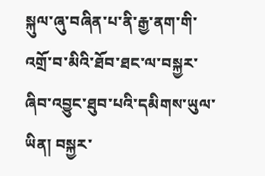སྐུལ་ཞུ་བཞིན་པ་ནི་རྒྱ་ནག་གི་འགྲོ་བ་མིའི་ཐོབ་ཐང་ལ་བསྐྱར་ཞིབ་འབྱུང་ཐུབ་པའི་དམིགས་ཡུལ་ཡིན། བསྐྱར་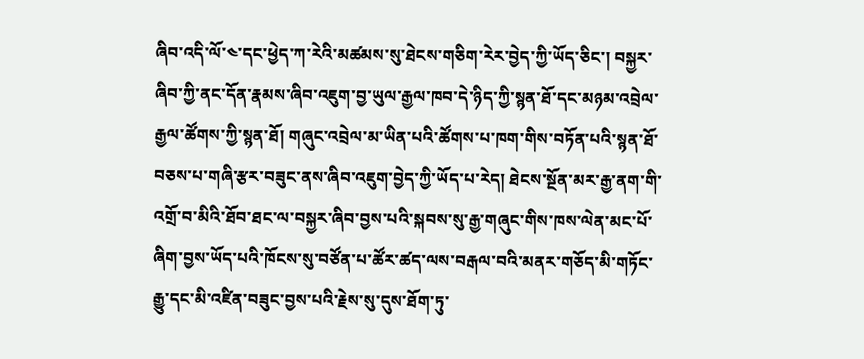ཞིབ་འདི་ལོ་༤་དང་ཕྱེད་ཀ་རེའི་མཚམས་སུ་ཐེངས་གཅིག་རེར་བྱེད་ཀྱི་ཡོད་ཅིང་། བསྐྱར་ཞིབ་ཀྱི་ནང་དོན་རྣམས་ཞིབ་འཇུག་བྱ་ཡུལ་རྒྱལ་ཁབ་དེ་ཉིད་ཀྱི་སྙན་ཐོ་དང་མཉམ་འབྲེལ་རྒྱལ་ཚོགས་ཀྱི་སྙན་ཐོ། གཞུང་འབྲེལ་མ་ཡིན་པའི་ཚོགས་པ་ཁག་གིས་བཏོན་པའི་སྙན་ཐོ་བཅས་པ་གཞི་རྩར་བཟུང་ནས་ཞིབ་འཇུག་བྱེད་ཀྱི་ཡོད་པ་རེད། ཐེངས་སྔོན་མར་རྒྱ་ནག་གི་འགྲོ་བ་མིའི་ཐོབ་ཐང་ལ་བསྐྱར་ཞིབ་བྱས་པའི་སྐབས་སུ་རྒྱ་གཞུང་གིས་ཁས་ལེན་མང་པོ་ཞིག་བྱས་ཡོད་པའི་ཁོངས་སུ་བཙོན་པ་ཚོར་ཚད་ལས་བརྒལ་བའི་མནར་གཅོད་མི་གཏོང་རྒྱུ་དང་མི་འཛིན་བཟུང་བྱས་པའི་རྗེས་སུ་དུས་ཐོག་ཏུ་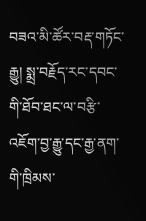བཟའ་མི་ཚོར་བརྡ་གཏོང་རྒྱུ། སྨྲ་བརྗོད་རང་དབང་གི་ཐོབ་ཐང་ལ་བརྩི་འཇོག་བྱ་རྒྱུ་དང་རྒྱ་ནག་གི་ཁྲིམས་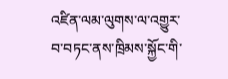འཛིན་ལམ་ལུགས་ལ་འགྱུར་བ་བཏང་ནས་ཁྲིམས་སྐྱོང་གི་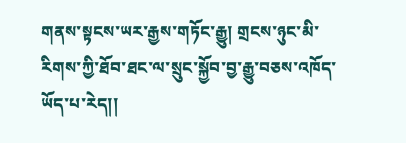གནས་སྟངས་ཡར་རྒྱས་གཏོང་རྒྱུ། གྲངས་ཉུང་མི་རིགས་ཀྱི་ཐོབ་ཐང་ལ་སྲུང་སྐྱོབ་བྱ་རྒྱུ་བཅས་འཁོད་ཡོད་པ་རེད།།